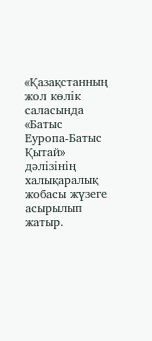«Қазақстанның жол көлік саласында «Батыс Еуропа-Батыс Қытай» дәлізінің халықаралық жобасы жүзеге асырылып жатыр.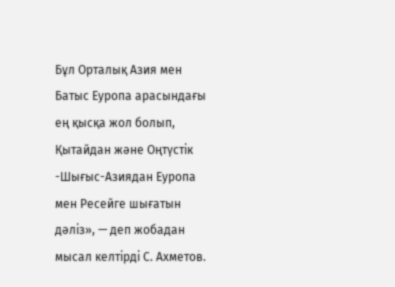Бұл Орталық Азия мен Батыс Еуропа арасындағы ең қысқа жол болып, Қытайдан және Оңтүстік -Шығыс-Азиядан Еуропа мен Ресейге шығатын дәліз», — деп жобадан мысал келтірді С. Ахметов.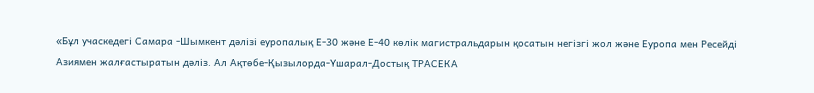«Бұл учаскедегі Самара -Шымкент дәлізі еуропалық Е-30 және Е-40 көлік магистральдарын қосатын негізгі жол және Еуропа мен Ресейді Азиямен жалғастыратын дәліз. Ал Ақтөбе-Қызылорда-Үшарал-Достық ТРАСЕКА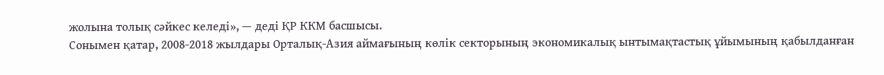жолына толық сәйкес келеді», — деді ҚР ККМ басшысы.
Сонымен қатар, 2008-2018 жылдары Орталық-Азия аймағының көлік секторының экономикалық ынтымақтастық ұйымының қабылданған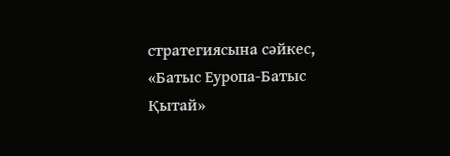стратегиясына сәйкес, «Батыс Еуропа-Батыс Қытай»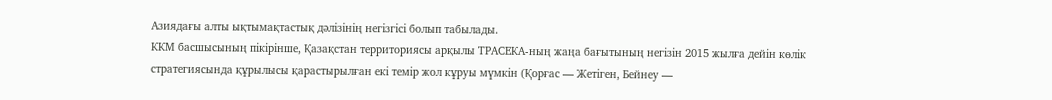Азиядағы алты ықтымақтастық дәлізінің негізгісі болып табылады.
ККМ басшысының пікірінше, Қазақстан территориясы арқылы ТРАСЕКА-ның жаңа бағытының негізін 2015 жылға дейін көлік стратегиясында құрылысы қарастырылған екі темір жол кұруы мүмкін (Қорғас — Жетіген, Бейнеу —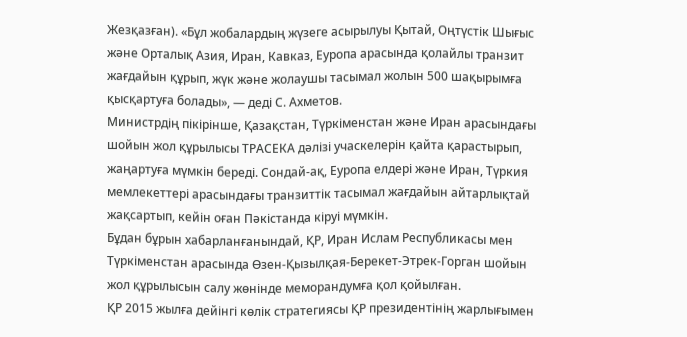Жезқазған). «Бұл жобалардың жүзеге асырылуы Қытай, Оңтүстік Шығыс және Орталық Азия, Иран, Кавказ, Еуропа арасында қолайлы транзит жағдайын құрып, жүк және жолаушы тасымал жолын 500 шақырымға қысқартуға болады», — деді С. Ахметов.
Министрдің пікірінше, Қазақстан, Түркіменстан және Иран арасындағы шойын жол құрылысы ТРАСЕКА дәлізі учаскелерін қайта қарастырып, жаңартуға мүмкін береді. Сондай-ақ, Еуропа елдері және Иран, Түркия мемлекеттері арасындағы транзиттік тасымал жағдайын айтарлықтай жақсартып, кейін оған Пәкістанда кіруі мүмкін.
Бұдан бұрын хабарланғанындай, ҚР, Иран Ислам Республикасы мен Түркіменстан арасында Өзен-Қызылқая-Берекет-Этрек-Горган шойын жол құрылысын салу жөнінде меморандумға қол қойылған.
ҚР 2015 жылға дейінгі көлік стратегиясы ҚР президентінің жарлығымен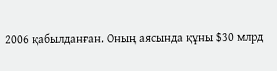2006 қабылданған. Оның аясында құны $30 млрд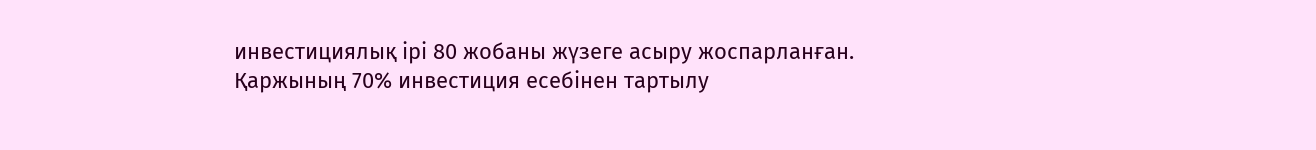инвестициялық ірі 80 жобаны жүзеге асыру жоспарланған. Қаржының 70% инвестиция есебінен тартылу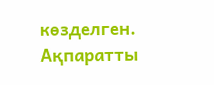көзделген.
Ақпаратты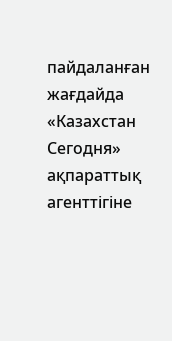пайдаланған жағдайда «Казахстан Сегодня» ақпараттық агенттігіне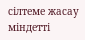сілтеме жасау міндетті